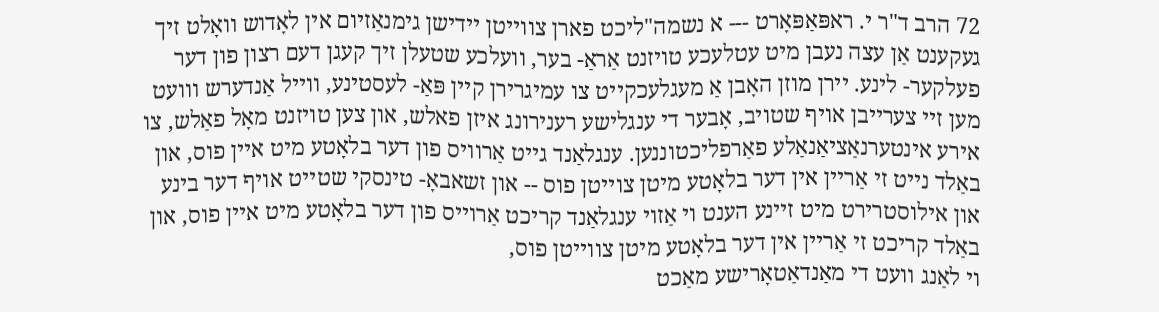72 הרב ד"ר י. ראפּאַפּאָרט --- א נשמה"ליכט פארן צווייטן יידישן גימנאַזיום אין לאָדוש װאָלט זיך געקענט אַן עצה נעבן מיט עטלעכע טויזנט אַראַ- בער, וועלכע שטעלן זיך קעגן דעם רצון פון דער פעלקער- לינע. יירן מוזן האָבן אַ מעגלעכקייט צו עמיגרירן קיין פּאַ- לעסטינע, ווייל אַנדערש װועט מען זיי צערייבן אויף שטויב, אָבער די ענגלישע רענירונג איזן פאלש, און צען טויזנט מאָל פאַלש, צו אירע אינטערנאַציאַנאַלע פאַרפליכטוננען. ענגלאַנד גייט אַרוױס פון דער בלאָטע מיט איין פוס, און באַלד נייט זי אַריין אין דער בלאָטע מיטן צוייטן פוס -- און זשאבאָ- טינסקי שטייט אויף דער בינע און אילוסטרירט מיט זיינע הענט וי אַזױ ענגלאַנד קריכט אַרױיס פון דער בלאָטע מיט איין פוס, און באַלד קריכט זי אַריין אין דער בלאָטע מיטן צווייטן פוס,
וי לאַנג װעט די מאַנדאַטאָרישע מאַכט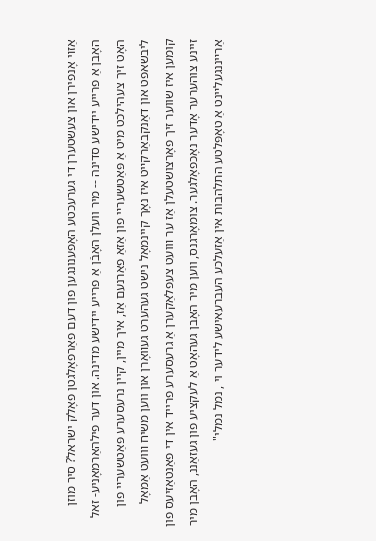אַזױ אָנפירן און צעשטערן די גערעכטע האָפענונגען פון דעם פאַרפאָלגטן פאָלק ישראל? סיר מוזן האָבן אַ פרייע יידישע סדינה -- מיר וועלן האָבֿן אַ פרייע יידישע מדינה. און דער פילהאַרמאָניע- זאל האָט זיך צעהילכט מיט אַ פּאַטשערײ פון אַזאַ פאַרנעם אַז, איך מיין, קיין נרעסערע פּאַטשערײ פון ליבשאפט און דאַנקבאַרקײט איז נאָך קיינמאָל נישט געהערט געװאָרן און ווען משיח װועט אַמאָל קומען איז שווער זיך פאָרצושטעלן אַז ער װועט צעפלאַקערן אַ גרעסערע פרייד אין די פאַנטאַזיעס פון זיינע צוהערער אָדער נאָכפאָלגער. צומאָרגנס, ווען מיר האָבן געהאָט אַ לעקציע פון געזאַננ, האָבן מיר אַרײננגעלײנט אַ טאָפּלטע התלהבות אין אַזעלכע העברעאישע לידער וי , נמל נמלי"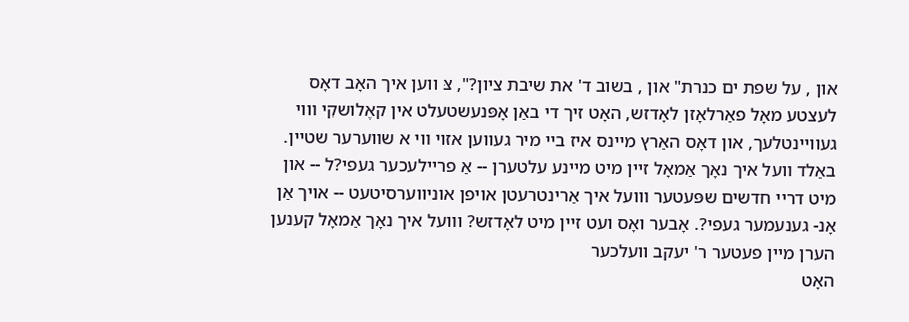און , על שפת ים כנרת" און , בשוב ד' את שיבת ציון?", צּ ווען איך האָב דאָס לעצטע מאָל פאַרלאָזן לאָדזש, האָט זיך די באַן אָפּנעשטעלט אין קאֶלושקִי װוי געוויינטלעך, און דאָס האַרץ מיינס איז ביי מיר געווען אזוי װי א שװערער שטיין. באַלד װעל איך נאָך אַמאָל זיין מיט מיינע עלטערן -- אַ פריילעכער געפי?ל -- און מיט דריי חדשים שפּעטער װועל איך אַרינטרעטן אויפן אוניווערסיטעט -- אויך אַן אָנ- גענעמער געפי?. אָבער ואָס ועט זיין מיט לאָדזש? וװעל איך נאָך אַמאָל קענען הערן מיין פעטער ר' יעקב וועלכער
האָט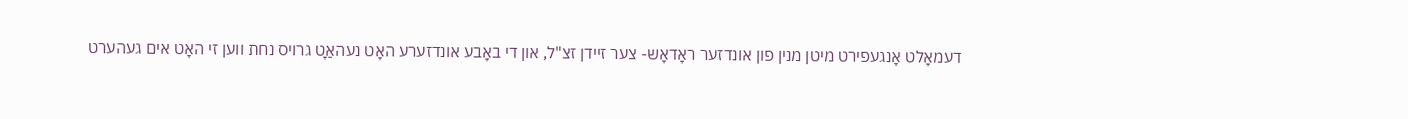דעמאָלט אָנגעפירט מיטן מנין פון אונדזער ראָדאָש- צער זיידן זצ"ל, און די באָבע אונדזערע האָט נעהאַָט גרויס נחת ווען זי האָט אים געהערט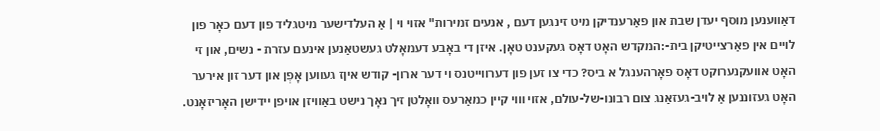דאַװענען מוסף יעדן שבת און פאַרענדיקן מיט זינגען דעם , אנעים זמירות" אזוי וי | אַ העלדישער מיטגליד פון דעם כאָר פון לויים אין פאַרצייטיקן בית-:המקדש האָט דאָס געקענט טאָן. איזן די באָבע דעמאָלט געשטאַנען אינעם עזרת - נשים, און זי האָט אוועקנערוקט דאָס פאָרהענגל א ביס? כדי צו זען פון דערווייטנס וי דער ארון- קודש איןז געווען אָפְן און דער זון אירער האָט געזוננען אַ לויב-געזאַנג צום רבונו-של-עולם, אזוי װוי קיין כמאַרעס װאָלטן זיך נאָך נישט באַוויזן אויפן יידישן האָריזאָנט.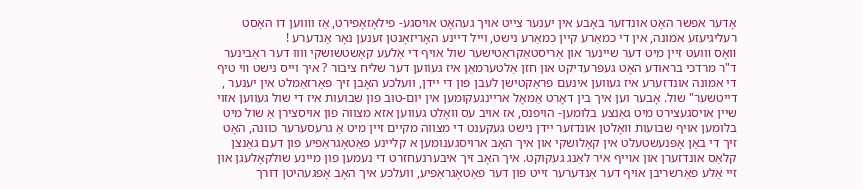אָדער אפשר האָט אונדזער באָבע אין יענער צייט אויך געהאָט אויסגע- פילאָזאָפירט, אַז וװוען דו האָסט רעליגיעזע אמונה, אין די כמאַרע קיין כמאַרע נישט, וייל דיינע האָריזאָנטן זענען נאָר אַנדערע !
װאָס װועט זיין מיט דער שיינער און אַריסטאַקראַטישער שול אויף די אַלעע קאָשטשושקי װווּ דער ראַבינער ד"ר מרדכי בראודע האָט געפּרעדיקט און חזן אַלטערמאַן איז געווען דער שליח ציבור ? איך וייס נישט װי טיף די אמונה אונדזערע איז געווען אינעם פּראַקטישן לעבן פון די יידן, וועלכע האָבן זיך פאַרזאַמלט אין יענער , דייטשער" שול. אָבער וען איך בין דאָרט אַמאָל אריינגעקומען אין יום-טוב פון שבועות איז די שול געווען אזוי שיין אויסגעצירט מיט גאַנצע בלומען- הויפנס, אז אויב עס װאָלְט געווען אזא מצווה פון אויסצירן אַ שול מיט בלומען אויף שבועות װאָלטן אונדזער יידן נישט געקענט די מצווה מקיים זיין מיט אַ גרעסערער כוונה, האָט זיך די באַן אָפּנעשטעלט אין קאָלושקי און איך האָב ארויסגענומען א קליינע פאַטאָגראַפיע פון דעם גאַנצן קלאַס אונדזערן און אױיף איר לאַנג געקוקט. איך האָב זיך איבערנעחזרט די נעמען פון מיינע שולקאָלעגן און זיי אַלע פאַרשריבן אוֹיף דער אַנדערער זייט פון דער פאַטאָגראַפיע, וועלכע איך האָב אָפּגעהיטן דורך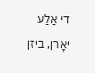די אַלַע יאָרן, ביזן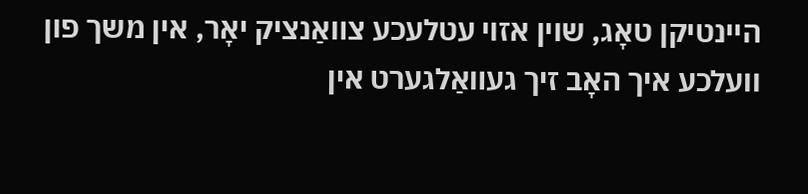היינטיקן טאָג, שוין אזוי עטלעכע צװאַנציק יאָר, אין משך פון וועלכע איך האָב זיך געװאַלגערט אין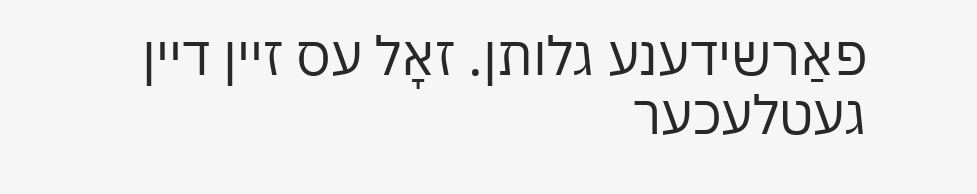פאַרשידענע גלותן. זאָל עס זיין דיין געטלעכער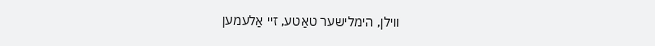ווילן, הימלישער טאַטע, זיי אַלעמען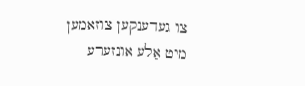צו געדענקען צוזאמען מיט אַלע אונזערע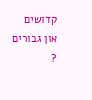קדושים און גבורים ?